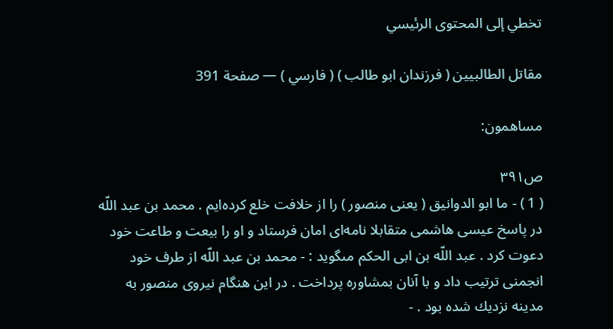تخطي إلى المحتوى الرئيسي

مقاتل الطالبيين ( فرزندان ابو طالب ) ( فارسي ) — صفحة 391

مساهمون:

ص٣٩١
( 1 ) - ما ابو الدوانيق ( يعنى منصور ) را از خلافت خلع كرده‌ايم . محمد بن عبد اللّه در پاسخ عيسى هاشمى متقابلا نامه‌اى امان فرستاد و او را بيعت و طاعت خود دعوت كرد . عبد اللّه بن ابى الحكم مىگويد : - محمد بن عبد اللّه از طرف خود انجمنى ترتيب داد و با آنان بمشاوره پرداخت . در اين هنگام نيروى منصور به مدينه نزديك شده بود . -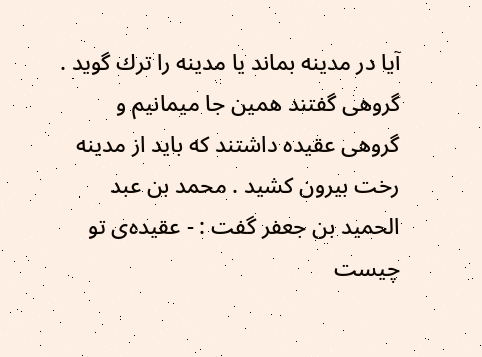آيا در مدينه بماند يا مدينه را ترك گويد . گروهى گفتند همين جا ميمانيم و گروهى عقيده داشتند كه بايد از مدينه رخت بيرون كشيد . محمد بن عبد الحميد بن جعفر گفت : - عقيده‌ى تو چيست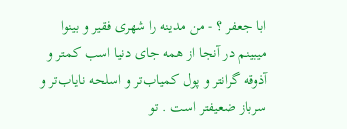ابا جعفر ؟ - من مدينه را شهرى فقير و بينوا ميبينم در آنجا از همه جاى دنيا اسب كمتر و آذوقه گرانتر و پول كمياب‌تر و اسلحه ناياب‌تر و سرباز ضعيفتر است . تو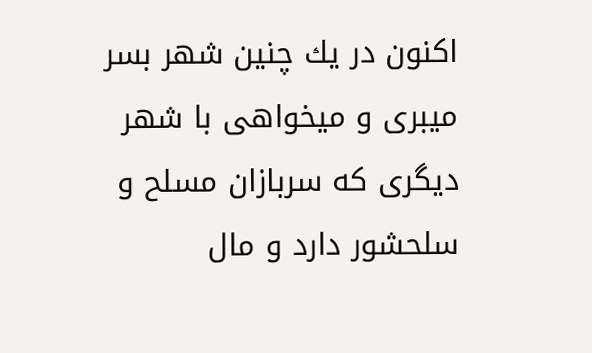اكنون در يك چنين شهر بسر ميبرى و ميخواهى با شهر ديگرى كه سربازان مسلح و سلحشور دارد و مال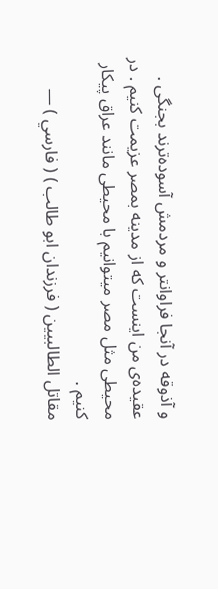و آذوقه در آنجا فراوانتر و مردمش آسوده‌ترند بجنگى . عقيده‌ى من اينست كه از مدينه بمصر عزيمت كنيم . در محيطى مثل مصر ميتوانيم با محيطى مانند عراق پيكار كنيم .
مقاتل الطالبيين ( فرزندان ابو طالب ) ( فارسي ) —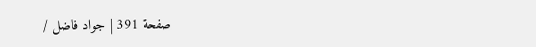صفحة 391 | جواد فاضل /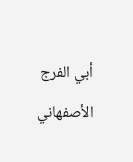أبي الفرج الأصفهاني